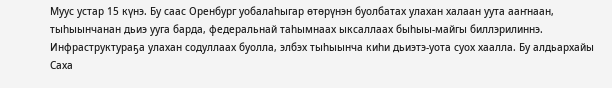Муус устар 15 күнэ. Бу саас Оренбург уобалаһыгар өтөрүнэн буолбатах улахан халаан уута ааҥнаан, тыһыынчанан дьиэ ууга барда, федеральнай таһымнаах ыксаллаах быһыы-майгы биллэрилиннэ. Инфраструктураҕа улахан содуллаах буолла, элбэх тыһыынча киһи дьиэтэ-уота суох хаалла. Бу алдьархайы Саха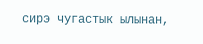сирэ чугастык ылынан,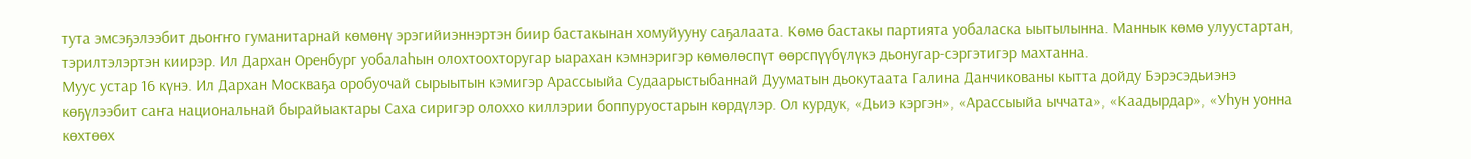тута эмсэҕэлээбит дьоҥҥо гуманитарнай көмөнү эрэгийиэннэртэн биир бастакынан хомуйууну саҕалаата. Көмө бастакы партията уобаласка ыытылынна. Маннык көмө улуустартан, тэрилтэлэртэн киирэр. Ил Дархан Оренбург уобалаһын олохтоохторугар ыарахан кэмнэригэр көмөлөспүт өөрспүүбүлүкэ дьонугар-сэргэтигэр махтанна.
Муус устар 16 күнэ. Ил Дархан Москваҕа оробуочай сырыытын кэмигэр Арассыыйа Судаарыстыбаннай Дууматын дьокутаата Галина Данчикованы кытта дойду Бэрэсэдьиэнэ көҕүлээбит саҥа национальнай бырайыактары Саха сиригэр олоххо киллэрии боппуруостарын көрдүлэр. Ол курдук, «Дьиэ кэргэн», «Арассыыйа ыччата», «Каадырдар», «Уһун уонна көхтөөх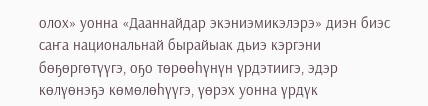олох» уонна «Дааннайдар экэниэмикэлэрэ» диэн биэс саҥа национальнай бырайыак дьиэ кэргэни бөҕөргөтүүгэ, оҕо төрөөһүнүн үрдэтиигэ, эдэр көлүөнэҕэ көмөлөһүүгэ, үөрэх уонна үрдүк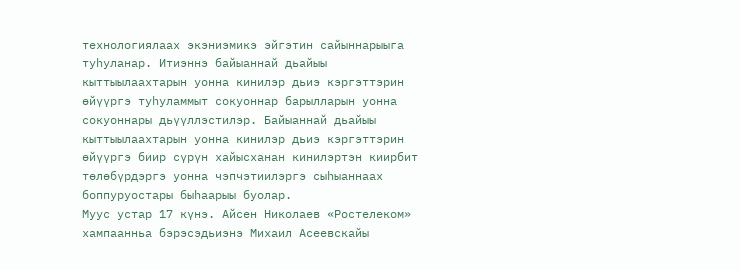технологиялаах экэниэмикэ эйгэтин сайыннарыыга туһуланар. Итиэннэ байыаннай дьайыы кыттыылаахтарын уонна кинилэр дьиэ кэргэттэрин өйүүргэ туһуламмыт сокуоннар барылларын уонна сокуоннары дьүүллэстилэр. Байыаннай дьайыы кыттыылаахтарын уонна кинилэр дьиэ кэргэттэрин өйүүргэ биир сүрүн хайысханан кинилэртэн киирбит төлөбүрдэргэ уонна чэпчэтиилэргэ сыһыаннаах боппуруостары быһаарыы буолар.
Муус устар 17 күнэ. Айсен Николаев «Ростелеком» хампаанньа бэрэсэдьиэнэ Михаил Асеевскайы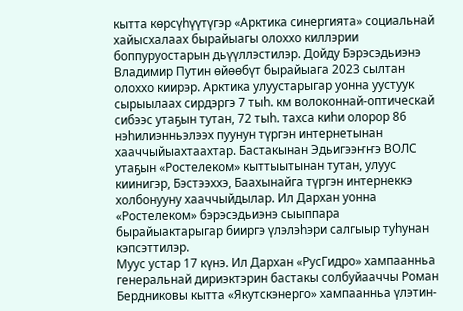кытта көрсүһүүтүгэр «Арктика синергията» социальнай хайысхалаах бырайыагы олоххо киллэрии боппуруостарын дьүүллэстилэр. Дойду Бэрэсэдьиэнэ Владимир Путин өйөөбүт бырайыага 2023 сылтан олоххо киирэр. Арктика улуустарыгар уонна уустуук сырыылаах сирдэргэ 7 тыһ. км волоконнай-оптическай сибээс утаҕын тутан, 72 тыһ. тахса киһи олорор 86 нэһилиэнньэлээх пуунун түргэн интернетынан хааччыйыахтаахтар. Бастакынан Эдьигээҥҥэ ВОЛС утаҕын «Ростелеком» кыттыытынан тутан, улуус киинигэр, Бэстээххэ, Баахынайга түргэн интернеккэ холбонууну хааччыйдылар. Ил Дархан уонна «Ростелеком» бэрэсэдьиэнэ сыыппара бырайыактарыгар бииргэ үлэлэһэри салгыыр туһунан кэпсэттилэр.
Муус устар 17 күнэ. Ил Дархан «РусГидро» хампаанньа генеральнай дириэктэрин бастакы солбуйааччы Роман Бердниковы кытта «Якутскэнерго» хампаанньа үлэтин-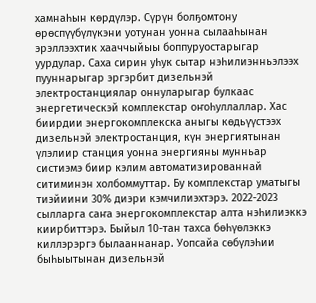хамнаһын көрдүлэр. Сүрүн болҕомтону өрөспүүбүлүкэни уотунан уонна сылааһынан эрэллээхтик хааччыйыы боппуруостарыгар уурдулар. Саха сирин уһук сытар нэһилиэнньэлээх пууннарыгар эргэрбит дизельнэй электростанциялар оннуларыгар булкаас энергетическэй комплекстар оҥоһуллаллар. Хас биирдии энергокомплекска аныгы көдьүүстээх дизельнэй электростанция, күн энергиятынан үлэлиир станция уонна энергияны мунньар систиэмэ биир кэлим автоматизированнай ситиминэн холбоммуттар. Бу комплекстар уматыгы тиэйиини 30% диэри кэмчилиэхтэрэ. 2022-2023 сылларга саҥа энергокомплекстар алта нэһилиэккэ киирбиттэрэ. Быйыл 10-тан тахса бөһүөлэккэ киллэрэргэ былааннанар. Уопсайа сөбүлэһии быһыытынан дизельнэй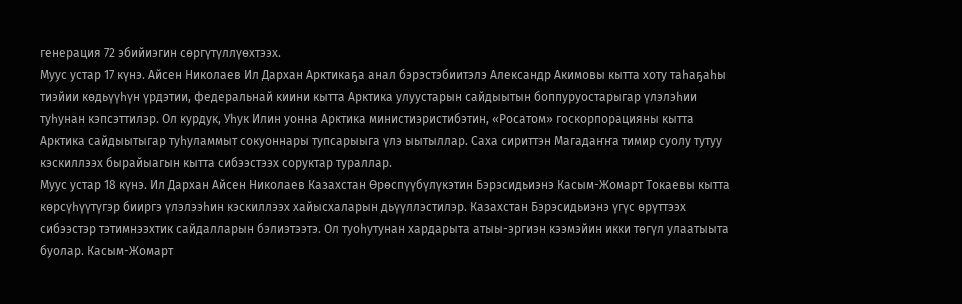генерация 72 эбийиэгин сөргүтүллүөхтээх.
Муус устар 17 күнэ. Айсен Николаев Ил Дархан Арктикаҕа анал бэрэстэбиитэлэ Александр Акимовы кытта хоту таһаҕаһы тиэйии көдьүүһүн үрдэтии, федеральнай киини кытта Арктика улуустарын сайдыытын боппуруостарыгар үлэлэһии туһунан кэпсэттилэр. Ол курдук, Уһук Илин уонна Арктика министиэристибэтин, «Росатом» госкорпорацияны кытта Арктика сайдыытыгар туһуламмыт сокуоннары тупсарыыга үлэ ыытыллар. Саха сириттэн Магадаҥҥа тимир суолу тутуу кэскиллээх бырайыагын кытта сибээстээх соруктар тураллар.
Муус устар 18 күнэ. Ил Дархан Айсен Николаев Казахстан Өрөспүүбүлүкэтин Бэрэсидьиэнэ Касым-Жомарт Токаевы кытта көрcүһүүтүгэр бииргэ үлэлээһин кэскиллээх хайысхаларын дьүүллэстилэр. Казахстан Бэрэсидьиэнэ үгүс өрүттээх сибээстэр тэтимнээхтик сайдалларын бэлиэтээтэ. Ол туоһутунан хардарыта атыы-эргиэн кээмэйин икки төгүл улаатыыта буолар. Касым-Жомарт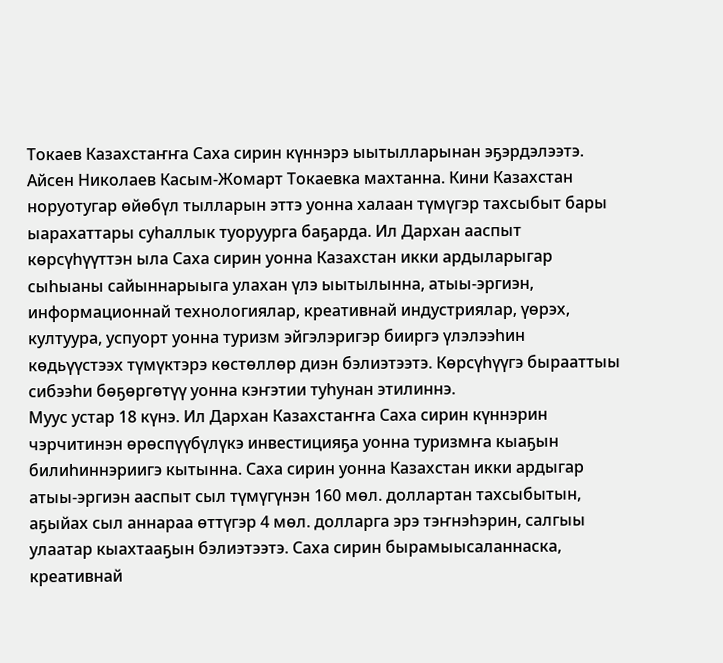Токаев Казахстаҥҥа Саха сирин күннэрэ ыытылларынан эҕэрдэлээтэ. Айсен Николаев Касым-Жомарт Токаевка махтанна. Кини Казахстан норуотугар өйөбүл тылларын эттэ уонна халаан түмүгэр тахсыбыт бары ыарахаттары суһаллык туоруурга баҕарда. Ил Дархан ааспыт көрсүһүүттэн ыла Саха сирин уонна Казахстан икки ардыларыгар сыһыаны сайыннарыыга улахан үлэ ыытылынна, атыы-эргиэн, информационнай технологиялар, креативнай индустриялар, үөрэх, култуура, успуорт уонна туризм эйгэлэригэр бииргэ үлэлээһин көдьүүстээх түмүктэрэ көстөллөр диэн бэлиэтээтэ. Көрсүһүүгэ бырааттыы сибээһи бөҕөргөтүү уонна кэҥэтии туһунан этилиннэ.
Муус устар 18 күнэ. Ил Дархан Казахстаҥҥа Саха сирин күннэрин чэрчитинэн өрөспүүбүлүкэ инвестицияҕа уонна туризмҥа кыаҕын билиһиннэриигэ кытынна. Саха сирин уонна Казахстан икки ардыгар атыы-эргиэн ааспыт сыл түмүгүнэн 160 мөл. доллартан тахсыбытын, аҕыйах сыл аннараа өттүгэр 4 мөл. долларга эрэ тэҥнэһэрин, салгыы улаатар кыахтааҕын бэлиэтээтэ. Саха сирин бырамыысаланнаска, креативнай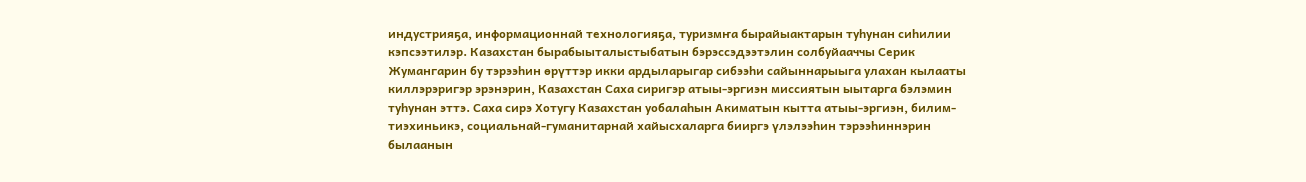индустрияҕа, информационнай технологияҕа, туризмҥа бырайыактарын туһунан сиһилии кэпсээтилэр. Казахстан бырабыыталыстыбатын бэрэссэдээтэлин солбуйааччы Серик Жумангарин бу тэрээһин өрүттэр икки ардыларыгар сибээһи сайыннарыыга улахан кылааты киллэрэригэр эрэнэрин, Казахстан Саха сиригэр атыы-эргиэн миссиятын ыытарга бэлэмин туһунан эттэ. Саха сирэ Хотугу Казахстан уобалаһын Акиматын кытта атыы-эргиэн, билим-тиэхиньикэ, социальнай-гуманитарнай хайысхаларга бииргэ үлэлээһин тэрээһиннэрин былаанын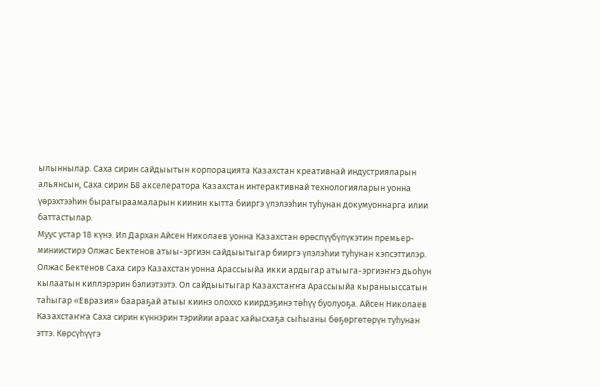ылыннылар. Саха сирин сайдыытын корпорацията Казахстан креативнай индустрияларын альянсын, Саха сирин Б8 акселератора Казахстан интерактивнай технологияларын уонна үөрэхтээһин бырагыраамаларын киинин кытта бииргэ үлэлээһин туһунан докумуоннарга илии баттастылар.
Муус устар 18 күнэ. Ил Дархан Айсен Николаев уонна Казахстан өрөспүүбүлүкэтин премьер-миниистирэ Олжас Бектенов атыы-эргиэн сайдыытыгар бииргэ үлэлэһии туһунан кэпсэттилэр. Олжас Бектенов Саха сирэ Казахстан уонна Арассыыйа икки ардыгар атыыга-эргиэҥҥэ дьоһун кылаатын киллэрэрин бэлиэтээтэ. Ол сайдыытыгар Казахстаҥҥа Арассыыйа кыраныыссатын таһыгар «Евразия» баараҕай атыы киинэ олоххо киирдэҕинэ төһүү буолуоҕа. Айсен Николаев Казахстаҥҥа Саха сирин күннэрин тэрийии араас хайысхаҕа сыһыаны бөҕөргөтөрүн туһунан эттэ. Көрсүһүүгэ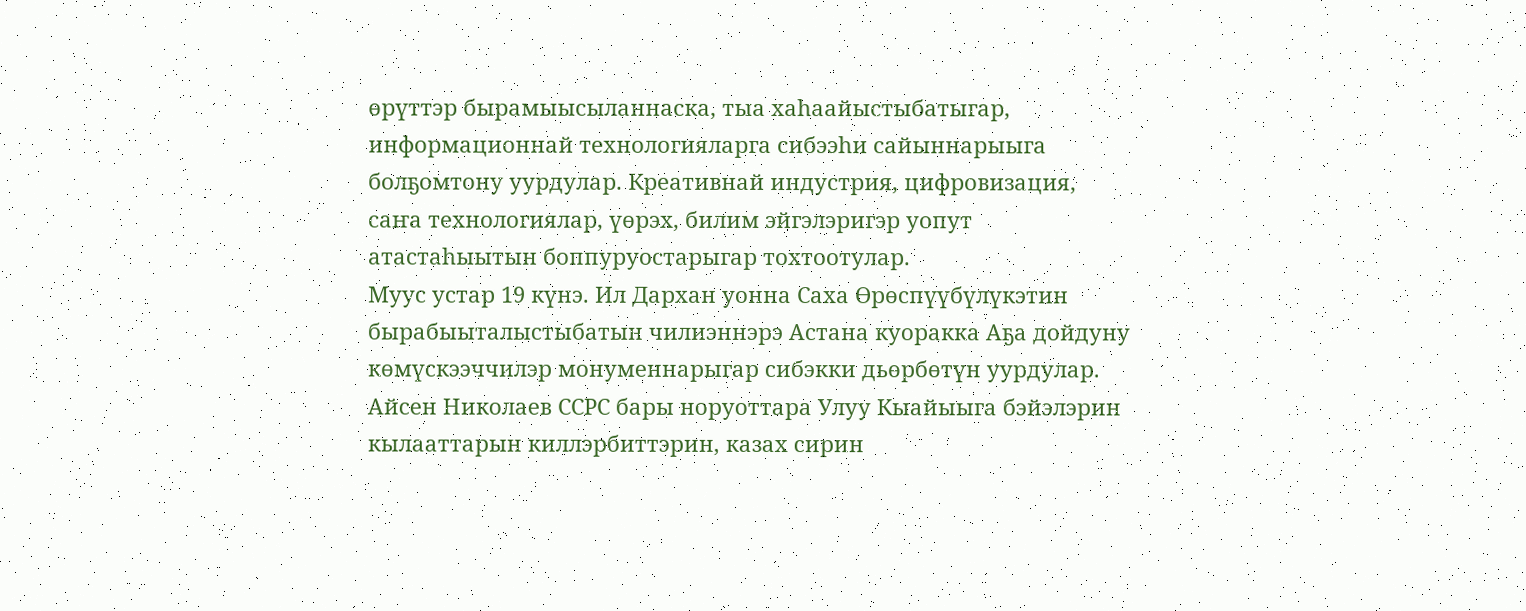өрүттэр бырамыысыланнаска, тыа хаһаайыстыбатыгар, информационнай технологияларга сибээһи сайыннарыыга болҕомтону уурдулар. Креативнай индустрия, цифровизация, саҥа технологиялар, үөрэх, билим эйгэлэригэр уопут атастаһыытын боппуруостарыгар тохтоотулар.
Муус устар 19 күнэ. Ил Дархан уонна Саха Өрөспүүбүлүкэтин бырабыыталыстыбатын чилиэннэрэ Астана куоракка Аҕа дойдуну көмүскээччилэр монуменнарыгар сибэкки дьөрбөтүн уурдулар. Айсен Николаев ССРС бары норуоттара Улуу Кыайыыга бэйэлэрин кылааттарын киллэрбиттэрин, казах сирин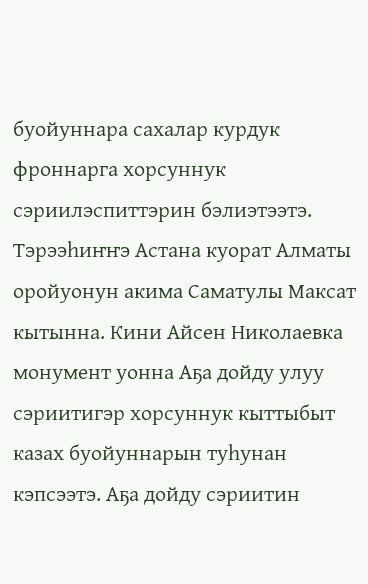буойуннара сахалар курдук фроннарга хорсуннук сэриилэспиттэрин бэлиэтээтэ. Тэрээһиҥҥэ Астана куорат Алматы оройуонун акима Саматулы Максат кытынна. Кини Айсен Николаевка монумент уонна Аҕа дойду улуу сэриитигэр хорсуннук кыттыбыт казах буойуннарын туһунан кэпсээтэ. Аҕа дойду сэриитин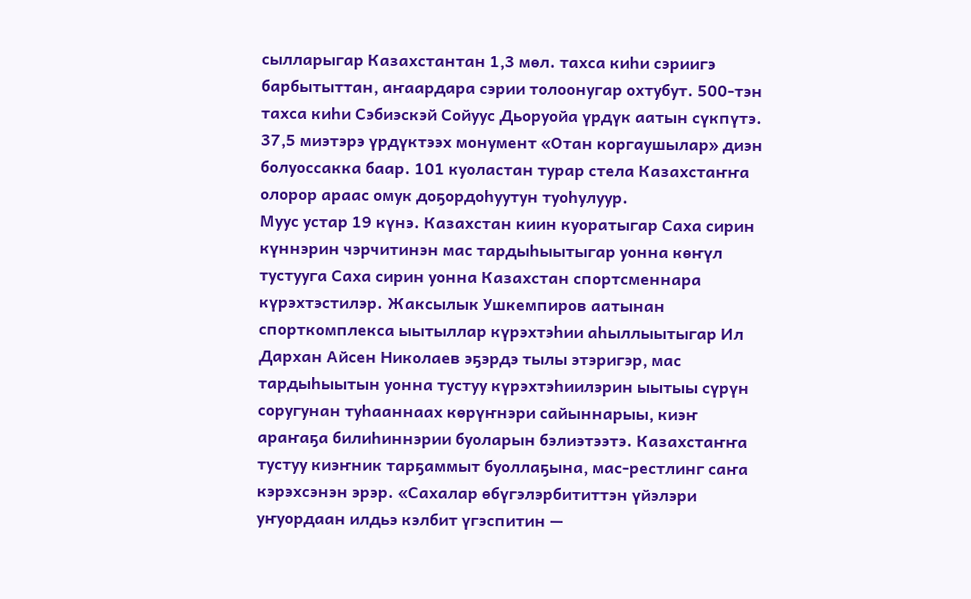сылларыгар Казахстантан 1,3 мөл. тахса киһи сэриигэ барбытыттан, аҥаардара сэрии толоонугар охтубут. 500-тэн тахса киһи Сэбиэскэй Сойуус Дьоруойа үрдүк аатын сүкпүтэ. 37,5 миэтэрэ үрдүктээх монумент «Отан коргаушылар» диэн болуоссакка баар. 101 куоластан турар стела Казахстаҥҥа олорор араас омук доҕордоһуутун туоһулуур.
Муус устар 19 күнэ. Казахстан киин куоратыгар Саха сирин күннэрин чэрчитинэн мас тардыһыытыгар уонна көҥүл тустууга Саха сирин уонна Казахстан спортсменнара күрэхтэстилэр. Жаксылык Ушкемпиров аатынан спорткомплекса ыытыллар күрэхтэһии аһыллыытыгар Ил Дархан Айсен Николаев эҕэрдэ тылы этэригэр, мас тардыһыытын уонна тустуу күрэхтэһиилэрин ыытыы сүрүн соругунан туһааннаах көрүҥнэри сайыннарыы, киэҥ араҥаҕа билиһиннэрии буоларын бэлиэтээтэ. Казахстаҥҥа тустуу киэҥник тарҕаммыт буоллаҕына, мас-рестлинг саҥа кэрэхсэнэн эрэр. «Сахалар өбүгэлэрбититтэн үйэлэри уҥуордаан илдьэ кэлбит үгэспитин —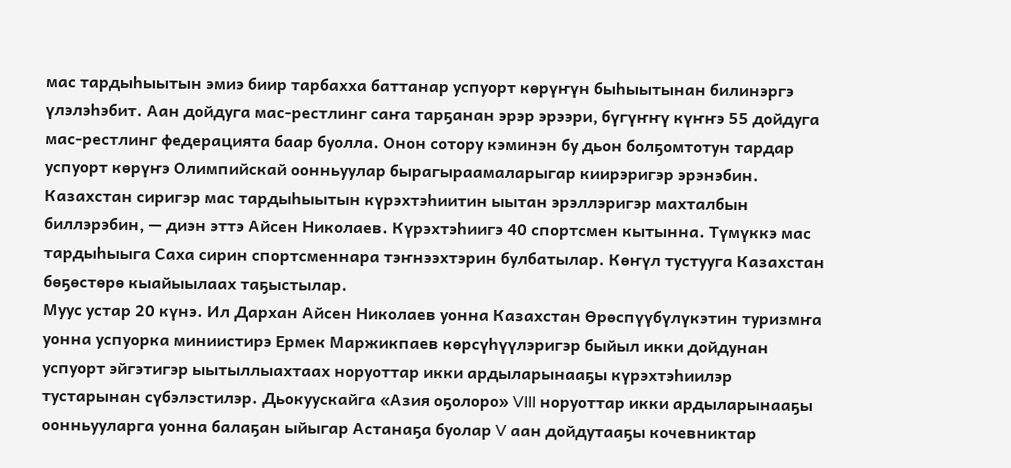мас тардыһыытын эмиэ биир тарбахха баттанар успуорт көрүҥүн быһыытынан билинэргэ үлэлэһэбит. Аан дойдуга мас-рестлинг саҥа тарҕанан эрэр эрээри, бүгүҥҥү күҥҥэ 55 дойдуга мас-рестлинг федерацията баар буолла. Онон сотору кэминэн бу дьон болҕомтотун тардар успуорт көрүҥэ Олимпийскай оонньуулар бырагыраамаларыгар киирэригэр эрэнэбин. Казахстан сиригэр мас тардыһыытын күрэхтэһиитин ыытан эрэллэригэр махталбын биллэрэбин, — диэн эттэ Айсен Николаев. Күрэхтэһиигэ 40 спортсмен кытынна. Түмүккэ мас тардыһыыга Саха сирин спортсменнара тэҥнээхтэрин булбатылар. Көҥүл тустууга Казахстан бөҕөстөрө кыайыылаах таҕыстылар.
Муус устар 20 күнэ. Ил Дархан Айсен Николаев уонна Казахстан Өрөспүүбүлүкэтин туризмҥа уонна успуорка миниистирэ Ермек Маржикпаев көрсүһүүлэригэр быйыл икки дойдунан успуорт эйгэтигэр ыытыллыахтаах норуоттар икки ардыларынааҕы күрэхтэһиилэр тустарынан сүбэлэстилэр. Дьокуускайга «Азия оҕолоро» VIII норуоттар икки ардыларынааҕы оонньууларга уонна балаҕан ыйыгар Астанаҕа буолар V аан дойдутааҕы кочевниктар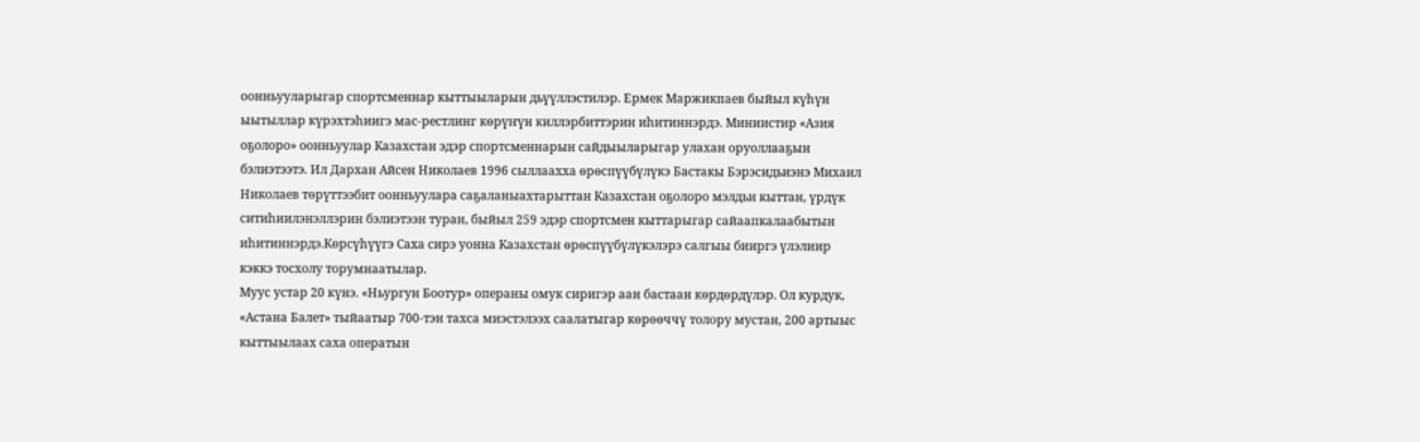оонньууларыгар спортсменнар кыттыыларын дьүүллэстилэр. Ермек Маржикпаев быйыл күһүн ыытыллар күрэхтэһиигэ мас-рестлинг көрүҥүн киллэрбиттэрин иһитиннэрдэ. Миниистир «Азия оҕолоро» оонньуулар Казахстан эдэр спортсменнарын сайдыыларыгар улахан оруоллааҕын бэлиэтээтэ. Ил Дархан Айсен Николаев 1996 сыллаахха өрөспүүбүлүкэ Бастакы Бэрэсидьиэнэ Михаил Николаев төрүттээбит оонньуулара саҕаланыахтарыттан Казахстан оҕолоро мэлдьи кыттан, үрдүк ситиһиилэнэллэрин бэлиэтээн туран, быйыл 259 эдэр спортсмен кыттарыгар сайаапкалаабытын иһитиннэрдэ.Көрсүһүүгэ Саха сирэ уонна Казахстан өрөспүүбүлүкэлэрэ салгыы бииргэ үлэлиир кэккэ тосхолу торумнаатылар.
Муус устар 20 күнэ. «Ньургун Боотур» операны омук сиригэр аан бастаан көрдөрдүлэр. Ол курдук, «Астана Балет» тыйаатыр 700-тэн тахса миэстэлээх саалатыгар көрөөччү толору мустан, 200 артыыс кыттыылаах саха оператын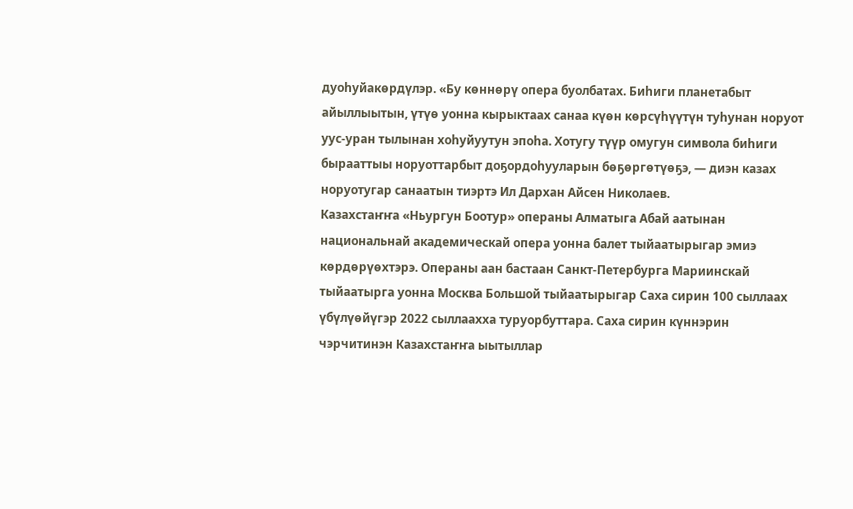дуоһуйакөрдүлэр. «Бу көннөрү опера буолбатах. Биһиги планетабыт айыллыытын, үтүө уонна кырыктаах санаа күөн көрсүһүүтүн туһунан норуот уус-уран тылынан хоһуйуутун эпоһа. Хотугу түүр омугун символа биһиги бырааттыы норуоттарбыт доҕордоһууларын бөҕөргөтүөҕэ, — диэн казах норуотугар санаатын тиэртэ Ил Дархан Айсен Николаев.
Казахстаҥҥа «Ньургун Боотур» операны Алматыга Абай аатынан национальнай академическай опера уонна балет тыйаатырыгар эмиэ көрдөрүөхтэрэ. Операны аан бастаан Санкт-Петербурга Мариинскай тыйаатырга уонна Москва Большой тыйаатырыгар Саха сирин 100 сыллаах үбүлүөйүгэр 2022 сыллаахха туруорбуттара. Саха сирин күннэрин чэрчитинэн Казахстаҥҥа ыытыллар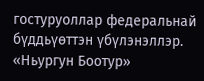гостуруоллар федеральнай бүддьүөттэн үбүлэнэллэр. «Ньургун Боотур»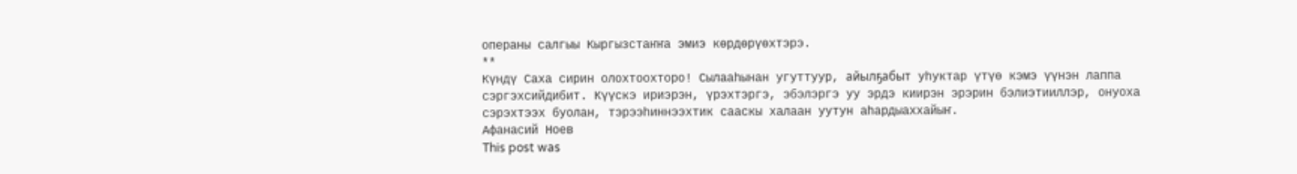операны салгыы Кыргызстаҥҥа эмиэ көрдөрүөхтэрэ.
**
Күндү Саха сирин олохтоохторо! Сылааһынан угуттуур, айылҕабыт уһуктар үтүө кэмэ үүнэн лаппа сэргэхсийдибит. Күүскэ ириэрэн, үрэхтэргэ, эбэлэргэ уу эрдэ киирэн эрэрин бэлиэтииллэр, онуоха сэрэхтээх буолан, тэрээһиннээхтик сааскы халаан уутун аһардыаххайыҥ.
Афанасий Ноев
This post was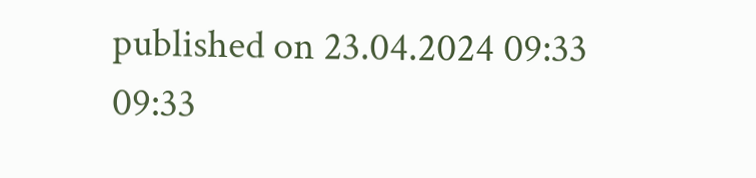published on 23.04.2024 09:33 09:33